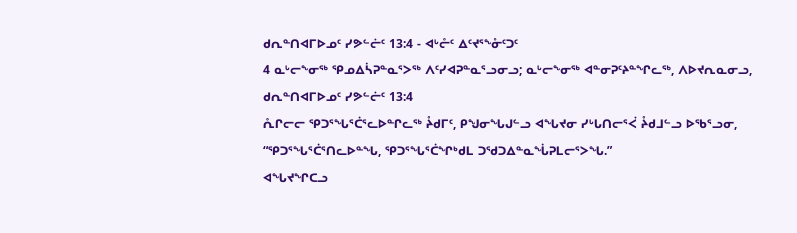ᑯᕆᓐᑎᐊᒥᐅᓄᑦ ᓯᕗᓪᓖᑦ 13:4 - ᐊᒡᓔᑦ ᐃᑦᔪᕐᖕᓁᑦᑐᑦ
4 ᓇᒡᓕᖕᓂᖅ ᕿᓄᐃᓵᕈᓐᓇᕐᐳᖅ ᐱᑦᓯᐊᕈᓐᓇᕐᓗᓂᓗ; ᓇᒡᓕᖕᓂᖅ ᐊᓐᓂᕈᑦᔨᓐᖏᓚᖅ, ᐱᐅᔪᕆᓇᓂᓗ,
ᑯᕆᓐᑎᐊᒥᐅᓄᑦ ᓯᕗᓪᓖᑦ 13:4
ᕅᒋᓕᓕ ᕿᑐᕐᖓᕐᑖᕐᓚᐅᓐᒋᓚᖅ ᔧᑯᒥᑦ, ᑭᖑᓂᖓᒍᓪᓗ ᐊᖓᔪᓂ ᓯᒡᒐᑎᓕᕐᐹ ᔧᑯᒧᓪᓗ ᐅᖃᕐᓗᓂ, “ᕿᑐᕐᖓᕐᑖᕐᑎᓚᐅᓐᖓ, ᕿᑐᕐᖓᕐᑖᖏᒃᑯᒪ ᑐᖁᑐᐃᓐᓇᖔᕈᒪᓕᕐᐳᖓ.”
ᐊᖓᔪᖏᑕᓗ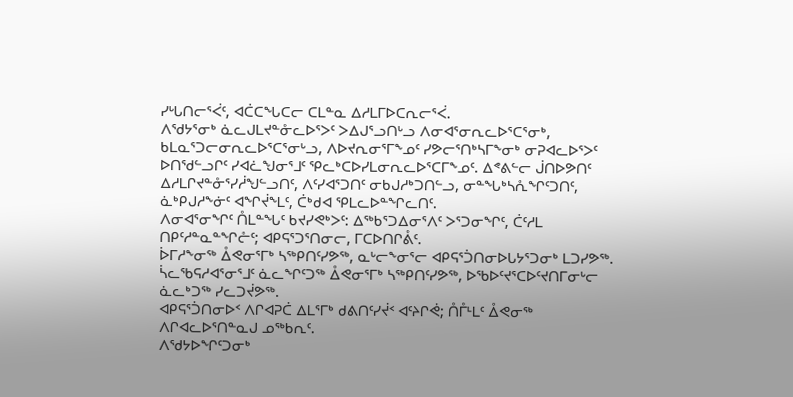ᓯᒡᒐᑎᓕᕐᐹᑦ, ᐊᑖᑕᖓᑕᓕ ᑕᒪᓐᓇ ᐃᓱᒪᒥᐅᑕᕆᓕᕐᐹ.
ᐱᖁᔭᕐᓂᒃ ᓈᓚᒍᒪᔪᓐᓁᓚᐅᕐᐳᑦ ᐳᐃᒍᕐᓗᑎᒡᓗ ᐱᓂᐊᕐᓂᕆᓚᐅᕐᑕᕐᓂᒃ, ᑲᒪᓇᕐᑐᓕᓂᕆᓚᐅᕐᑕᕐᓂᒡᓗ, ᐱᐅᔪᕆᓂᕐᒥᖕᓄᑦ ᓯᕗᓕᕐᑎᒃᓴᒥᖕᓂᒃ ᓂᕈᐊᓚᐅᕐᐳᑦ ᐅᑎᖁᓪᓗᒋᑦ ᓯᐊᓛᖑᓂᕐᒧᑦ ᕿᓚᒃᑕᐅᓯᒪᓂᕆᓚᐅᕐᑕᒥᖕᓄᑦ. ᐃᕝᕕᓪᓕ ᒎᑎᐅᕗᑎᑦ ᐃᓱᒪᒋᔪᓐᓁᕐᓯᓲᖑᓪᓗᑎᑦ, ᐱᑦᓯᐊᕐᑐᑎᑦ ᓂᑲᒍᓱᒃᑐᑎᓪᓗ, ᓂᓐᖓᒃᓴᕅᖏᑦᑐᑎᑦ, ᓈᒃᑭᒍᓱᖕᓃᑦ ᐊᖏᔫᖕᒪᑦ, ᑖᒃᑯᐊ ᕿᒪᓚᐅᓐᖏᓚᑎᑦ.
ᐱᓂᐊᕐᓂᖏᑦ ᑍᒪᓐᖓᑦ ᑲᔪᓯᕙᒃᐳᑦ: ᐃᖅᑲᕐᑐᐃᓂᕐᐱᑦ ᐳᕐᑐᓂᖏᑦ, ᑖᑦᓱᒪ ᑎᑭᑦᓱᓐᓇᓐᖏᓔᑦ; ᐊᑭᕋᕐᑐᕐᑎᓂᓕ, ᒥᑕᐅᑎᒋᕔᑦ.
ᐆᒥᓱᖕᓂᖅ ᐂᕙᓂᕐᒥᒃ ᓴᖅᑭᑎᑦᓯᕗᖅ, ᓇᒡᓕᖕᓂᕐᓕ ᐊᑭᕋᕐᑑᑎᓂᐅᒐᔭᕐᑐᓂᒃ ᒪᑐᓯᕗᖅ.
ᓵᓚᖃᕋᓱᐊᕐᓂᕐᒧᑦ ᓈᓚᖏᑦᑐᖅ ᐂᕙᓂᕐᒥᒃ ᓴᖅᑭᑎᑦᓯᕗᖅ, ᐅᖃᐅᑦᔪᕐᑕᐅᑦᔪᑎᒥᓂᒡᓕ ᓈᓚᒃᑐᖅ ᓯᓚᑐᔫᕗᖅ.
ᐊᑭᕋᕐᑑᑎᓂᐅᑉ ᐱᒋᐊᕈᑖ ᐃᒪᕐᒥᒃ ᑯᕕᑎᑦᓯᔫᑉ ᐊᑦᔨᒋᕚ; ᑍᒤᒻᒪᑦ ᐂᕙᓂᖅ ᐱᒋᐊᓚᐅᕐᑎᓐᓇᒍ ᓄᖅᑲᕆᑦ.
ᐱᖁᔭᐅᖏᑦᑐᓂᒃ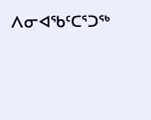ᐱᓂᐊᖃᑦᑕᕐᑐᖅ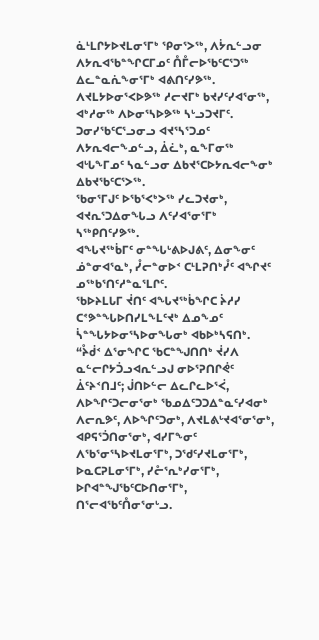ᓈᒻᒪᒋᔭᐅᔪᒪᓂᕐᒥᒃ ᕿᓂᕐᐳᖅ, ᐱᔮᕆᓪᓗᓂ ᐱᔭᕆᐊᖃᓐᖏᑕᒥᓄᑦ ᑍᒤᓕᐅᖃᑦᑕᕐᑐᖅ ᐃᓚᓐᓇᕇᖕᓂᕐᒥᒃ ᐊᕕᑎᑦᓯᕗᖅ.
ᐱᔪᒪᔭᐅᓂᕐᐸᐅᕗᖅ ᓱᓕᔪᒥᒃ ᑲᔪᓯᑦᓯᐊᕐᓂᖅ, ᐊᒃᓱᓂᖅ ᐱᐅᓂᕐᓴᐅᕗᖅ ᓴᒡᓗᑐᔪᒥᑦ.
ᑐᓂᓯᖃᑦᑕᕐᓗᓂᓗ ᐊᔪᕐᓴᕐᑐᓄᑦ ᐱᔭᕆᐊᓕᖕᓄᓪᓗ, ᐄᓛᒃ, ᓇᖕᒥᓂᖅ ᐊᒡᒐᖕᒥᓄᑦ ᓴᓇᓪᓗᓂ ᐃᑲᔪᕐᑕᐅᔭᕆᐊᓕᖕᓂᒃ ᐃᑲᔪᖃᑦᑕᕐᐳᖅ.
ᖃᓂᕐᒥᒍᑦ ᐅᖃᕐᐸᒃᐳᖅ ᓯᓚᑐᔪᓂᒃ, ᐊᔪᕆᕐᑐᐃᓂᖓᓗ ᐱᑦᓯᐊᕐᓂᕐᒥᒃ ᓴᖅᑭᑎᑦᓯᕗᖅ.
ᐊᖓᔪᖅᑳᒥᑦ ᓂᓐᖓᒡᕕᐅᒍᕕᑦ, ᐃᓂᖕᓂᑦ ᓅᓐᓂᐊᕐᓇᒃ, ᓮᓕᓐᓂᐅᑉ ᑕᒻᒪᕈᑎᒃᓮᑦ ᐊᖏᔪᑦ ᓄᖅᑲᕐᑎᑦᓱᓐᓇᕐᒪᒋᑦ.
ᖃᐅᔨᒪᒐᒥ ᔫᑎᑦ ᐊᖓᔪᖅᑳᖏᑕ ᔩᓱᓯ ᑕᕝᕗᓐᖓᐅᑎᓯᒪᖕᒪᑦᔪᒃ ᐃᓄᖕᓄᑦ ᓵᓐᖓᔭᐅᓂᕐᓴᐅᓂᖓᓂᒃ ᐊᑲᐅᒃᓴᕋᑎᒃ.
“ᔧᑰᑉ ᐃᕐᓂᖏᑕ ᖃᑕᓐᖑᑎᑎᒃ ᔫᓯᐱ ᓇᓪᓕᒋᔭᑑᓗᐊᕆᓪᓗᒍ ᓂᐅᕐᕈᑎᒋᕚᑦ ᐄᑦᔨᑉᑎᒧᑦ; ᒎᑎᐅᓪᓕ ᐃᓚᒋᓚᐅᕐᐹ,
ᐱᐅᖏᑦᑐᓕᓂᕐᓂᒃ ᖃᓄᐃᑦᑐᑐᐃᓐᓇᑦᓯᐊᓂᒃ ᐱᓕᕆᕗᑦ, ᐱᐅᖏᑦᑐᓂᒃ, ᐱᔪᒪᕕᒡᔪᐊᕐᓂᕐᓂᒃ, ᐊᑭᕋᕐᑑᑎᓂᕐᓂᒃ, ᐊᓯᒥᖕᓂᑦ ᐱᖃᕐᓂᕐᓴᐅᔪᒪᓂᕐᒥᒃ, ᑐᖁᑦᓯᔪᒪᓂᕐᒥᒃ, ᐅᓇᑕᕈᒪᓂᕐᒥᒃ, ᓯᓔᕐᕆᒃᓯᓂᕐᒥᒃ, ᐅᒋᐊᓐᖑᖃᑦᑕᐅᑎᓂᕐᒥᒃ, ᑎᕐᓕᐊᖃᑦᑍᓂᕐᓂᒡᓗ.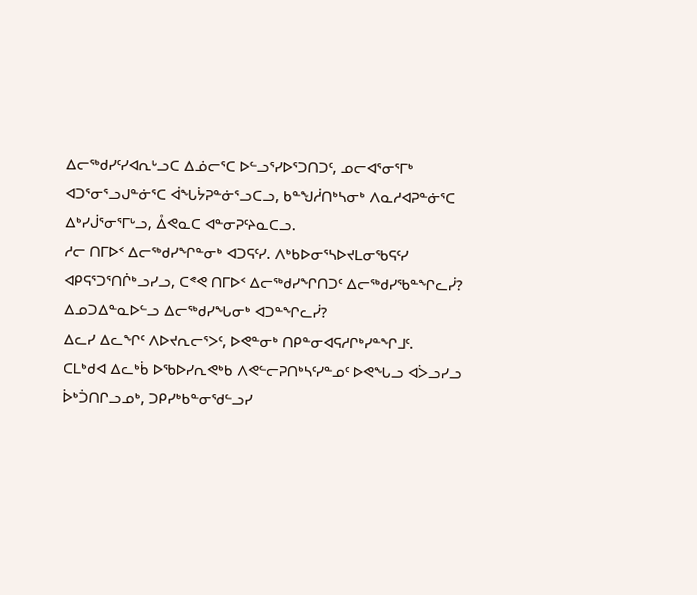ᐃᓕᖅᑯᓯᑦᓯᐊᕆᒡᓗᑕ ᐃᓅᓕᕐᑕ ᐅᓪᓗᕐᓯᐅᕐᑐᑎᑐᑦ, ᓄᓕᐊᕐᓂᕐᒥᒃ ᐊᑐᕐᓂᕐᓗᒍᓐᓃᕐᑕ ᐋᖓᔮᕈᓐᓃᕐᓗᑕᓗ, ᑲᓐᖑᓲᑎᒃᓴᓂᒃ ᐱᓇᓱᐊᕈᓐᓃᕐᑕ ᐃᒃᓯᒎᕐᓂᕐᒥᒡᓗ, ᐂᕙᓇᑕ ᐊᓐᓂᕈᑦᔨᓇᑕᓗ.
ᓱᓕ ᑎᒥᐅᑉ ᐃᓕᖅᑯᓯᖏᓐᓂᒃ ᐊᑐᕋᑦᓯ. ᐱᒃᑲᐅᓂᕐᓴᐅᔪᒪᓂᖃᕋᑦᓯ ᐊᑭᕋᕐᑐᕐᑎᒌᒃᓗᓯᓗ, ᑕᕝᕙ ᑎᒥᐅᑉ ᐃᓕᖅᑯᓯᖏᑎᑐᑦ ᐃᓕᖅᑯᓯᖃᓐᖏᓚᓰ? ᐃᓄᑐᐃᓐᓇᐅᓪᓗ ᐃᓕᖅᑯᓯᖓᓂᒃ ᐊᑐᓐᖏᓚᓰ?
ᐃᓚᓯ ᐃᓚᖏᑦ ᐱᐅᔪᕆᓕᕐᐳᑦ, ᐅᕙᓐᓂᒃ ᑎᑭᓐᓂᐊᕋᓱᒋᒃᓯᓐᖏᒧᑦ.
ᑕᒪᒃᑯᐊ ᐃᓚᒃᑳ ᐅᖃᐅᓯᕆᕙᒃᑲ ᐱᕙᓪᓕᕈᑎᒃᓴᑦᓯᓐᓄᑦ ᐅᕙᖓᓗ ᐊᐴᓗᓯᓗ ᐆᒃᑑᑎᒋᓗᓄᒃ, ᑐᑭᓯᒃᑲᓐᓂᖁᓪᓗᓯ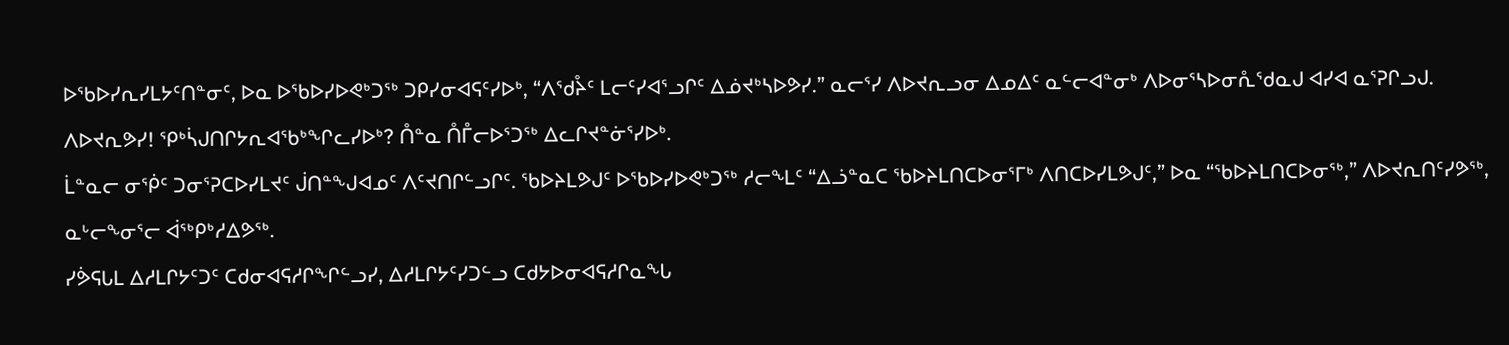ᐅᖃᐅᓯᕆᓯᒪᔭᑦᑎᓐᓂᑦ, ᐅᓇ ᐅᖃᐅᓯᐅᕙᒃᑐᖅ ᑐᑭᓯᓂᐊᕋᑦᓯᐅᒃ, “ᐱᖁᔧᑦ ᒪᓕᑦᓯᐊᕐᓗᒋᑦ ᐃᓅᔪᒃᓴᐅᕗᓯ.” ᓇᓕᕐᓯ ᐱᐅᔪᕆᓗᓂ ᐃᓄᐃᑦ ᓇᓪᓕᐊᓐᓂᒃ ᐱᐅᓂᕐᓴᐅᓂᕅᖁᓇᒍ ᐊᓯᐊ ᓇᕐᕈᒋᓗᒍ.
ᐱᐅᔪᕆᕗᓯ! ᕿᒃᓵᒍᑎᒋᔭᕆᐊᖃᒃᖏᓚᓯᐅᒃ? ᑍᓐᓇ ᑍᒤᓕᐅᕐᑐᖅ ᐃᓚᒋᔪᓐᓃᕐᓯᐅᒃ.
ᒫᓐᓇᓕ ᓂᖀᑦ ᑐᓂᕐᕈᑕᐅᓯᒪᔪᑦ ᒎᑎᓐᖑᐊᓄᑦ ᐱᑦᔪᑎᒋᓪᓗᒋᑦ. ᖃᐅᔨᒪᕗᒍᑦ ᐅᖃᐅᓯᐅᕙᒃᑐᖅ ᓱᓕᖕᒪᑦ “ᐃᓘᓐᓇᑕ ᖃᐅᔨᒪᑎᑕᐅᓂᕐᒥᒃ ᐱᑎᑕᐅᓯᒪᕗᒍᑦ,” ᐅᓇ “ᖃᐅᔨᒪᑎᑕᐅᓂᖅ,” ᐱᐅᔪᕆᑎᑦᓯᕗᖅ, ᓇᒡᓕᖕᓂᕐᓕ ᐋᖅᑭᒃᓱᐃᕗᖅ.
ᓯᕘᕋᒐᒪ ᐃᓱᒪᒋᔭᑦᑐᑦ ᑕᑯᓂᐊᕋᓱᒋᖏᓪᓗᓯ, ᐃᓱᒪᒋᔭᑦᓯᑐᓪᓗ ᑕᑯᔭᐅᓂᐊᕋᓱᒋᓇᖓ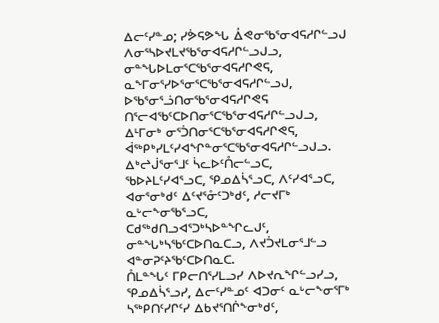ᐃᓕᑦᓯᓐᓄ; ᓯᕘᕋᕗᖓ ᐂᕙᓂᖃᕐᓂᐊᕋᓱᒋᓪᓗᒍ ᐱᓂᕐᓴᐅᔪᒪᔪᖃᕐᓂᐊᕋᓱᒋᓪᓗᒍᓗ, ᓂᓐᖓᐅᒪᓂᕐᑕᖃᕐᓂᐊᕋᓱᒋᕙᕋ, ᓇᖕᒥᓂᕐᓯᐅᕐᓂᕐᑕᖃᕐᓂᐊᕋᓱᒋᓪᓗᒍ, ᐅᖃᕐᓂᕐᓘᑎᓂᖃᕐᓂᐊᕋᓱᒋᕙᕋ ᑎᕐᓕᐊᖃᑦᑕᐅᑎᓂᕐᑕᖃᕐᓂᐊᕋᓱᒋᓪᓗᒍᓗ, ᐃᒻᒥᓂᒃ ᓂᕐᑑᑎᓂᕐᑕᖃᕐᓂᐊᕋᓱᒋᕙᕋ, ᐋᖅᑭᒃᓯᒪᑦᓯᐊᖏᓐᓂᕐᑕᖃᕐᓂᐊᕋᓱᒋᓪᓗᒍᓗ.
ᐃᒃᖠᒎᕐᓂᕐᒧᑦ ᓵᓚᐅᑦᑍᓕᓪᓗᑕ, ᖃᐅᔨᒪᑦᓯᐊᕐᓗᑕ, ᕿᓄᐃᓵᕐᓗᑕ, ᐱᑦᓯᐊᕐᓗᑕ, ᐊᓂᕐᓂᒃᑯᑦ ᐃᑦᔪᕐᓁᑦᑐᒃᑯᑦ, ᓱᓕᔪᒥᒃ ᓇᒡᓕᖕᓂᖃᕐᓗᑕ,
ᑕᑯᖅᑯᑎᓗᐊᕐᑐᒃᓴᐅᓐᖏᓚᒍᑦ, ᓂᓐᖓᒃᓴᖃᑦᑕᐅᑎᓇᑕᓗ, ᐱᔪᑑᔪᒪᓂᕐᒧᓪᓗ ᐊᓐᓂᕈᑦᔨᖃᑦᑕᐅᑎᓇᑕ.
ᑍᒪᓐᖓᑦ ᒥᑭᓕᑎᕐᓯᒪᓗᓯ ᐱᐅᔪᕆᖏᓪᓗᓯᓗ, ᕿᓄᐃᓵᕐᓗᓯ, ᐃᓕᑦᓯᓐᓄᑦ ᐊᑐᓂᑦ ᓇᒡᓕᖕᓂᕐᒥᒃ ᓴᖅᑭᑎᑦᓯᒋᑦᓯ ᐃᑲᔪᕐᑎᒌᖕᓂᒃᑯᑦ,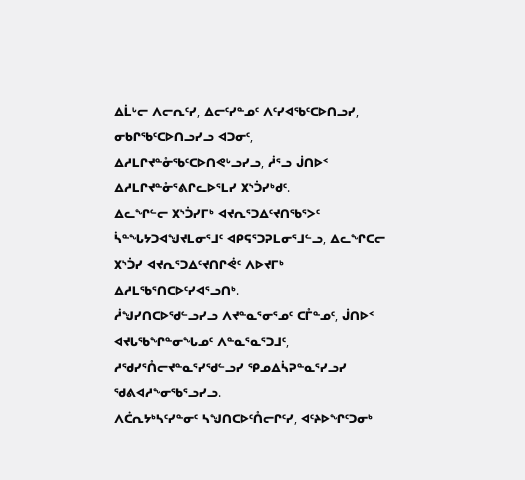ᐃᒫᒡᓕ ᐱᓕᕆᑦᓯ, ᐃᓕᑦᓯᓐᓄᑦ ᐱᑦᓯᐊᖃᑦᑕᐅᑎᓗᓯ, ᓂᑲᒋᖃᑦᑕᐅᑎᓗᓯᓗ ᐊᑐᓂᑦ, ᐃᓱᒪᒋᔪᓐᓁᖃᑦᑕᐅᑎᕙᒡᓗᓯᓗ, ᓲᕐᓗ ᒎᑎᐅᑉ ᐃᓱᒪᒋᔪᓐᓁᕐᕕᒋᓚᐅᕐᒪᓯ ᙭ᔅᑑᓯᒃᑯᑦ.
ᐃᓚᖏᓪᓕ ᙭ᔅᑑᓯᒥᒃ ᐊᔪᕆᕐᑐᐃᑦᔪᑎᖃᕐᐳᑦ ᓵᓐᖓᔭᑐᐊᖑᔪᒪᓂᕐᒧᑦ ᐊᑭᕋᕐᑐᕈᒪᓂᕐᒧᓪᓗ, ᐃᓚᖏᑕᓕ ᙭ᔅᑑᓯ ᐊᔪᕆᕐᑐᐃᑦᔪᑎᒋᕚᑦ ᐱᐅᔪᒥᒃ ᐃᓱᒪᖃᕐᑎᑕᐅᑦᓯᐊᕐᓗᑎᒃ.
ᓲᖑᓯᑎᑕᐅᖁᓪᓗᓯᓗ ᐱᔪᓐᓇᕐᓂᕐᓄᑦ ᑕᒤᓐᓄᑦ, ᒎᑎᐅᑉ ᐊᔪᒐᖃᖏᓐᓂᖓᓄᑦ ᐱᓐᓇᕐᓇᕐᑐᒧᑦ, ᓱᖁᓯᕐᑍᓕᔪᓐᓇᕐᓯᖁᓪᓗᓯ ᕿᓄᐃᓵᕈᓐᓇᕐᓯᓗᓯ ᖁᕕᐊᓱᖕᓂᖃᕐᓗᓯᓗ.
ᐱᑖᕆᔭᒃᓴᑦᓯᓐᓂᑦ ᓴᖑᑎᑕᐅᑦᑍᓕᒋᑦᓯ, ᐊᑦᔨᐅᖏᑦᑐᓂᒃ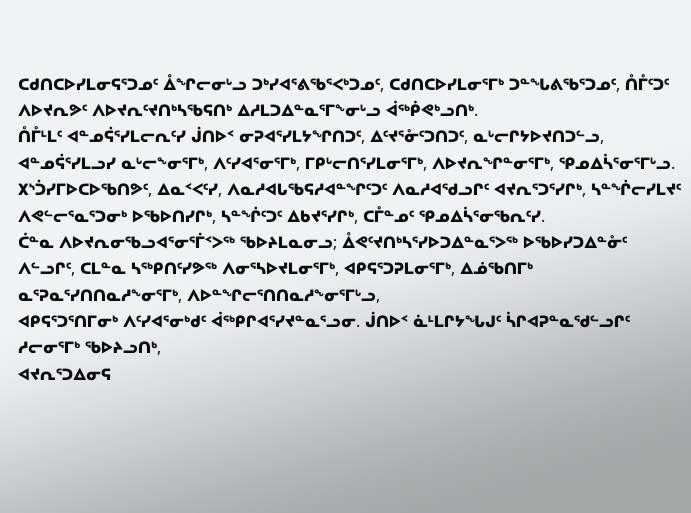ᑕᑯᑎᑕᐅᓯᒪᓂᕋᕐᑐᓄᑦ ᐂᖏᓕᓂᒡᓗ ᑐᒃᓯᐊᕐᕕᖃᕐᐸᒃᑐᓄᑦ, ᑕᑯᑎᑕᐅᓯᒪᓂᕐᒥᒃ ᑐᓐᖓᕕᖃᕐᑐᓄᑦ, ᑍᒤᑦᑐᑦ ᐱᐅᔪᕆᕗᑦ ᐱᐅᔪᕆᑦᔪᑎᒃᓴᖃᕋᑎᒃ ᐃᓱᒪᑐᐃᓐᓇᕐᒥᖕᓂᒡᓗ ᐋᖅᑮᕙᒃᓗᑎᒃ.
ᑍᒤᒻᒪᑦ ᐊᓐᓄᕌᕐᓯᒪᓕᕆᑦᓯ ᒎᑎᐅᑉ ᓂᕈᐊᕐᓯᒪᔭᖏᑎᑐᑦ, ᐃᑦᔪᕐᓁᑦᑐᑎᑐᑦ, ᓇᒡᓕᒋᔭᐅᔪᑎᑐᓪᓗ, ᐊᓐᓄᕌᕐᓯᒪᓗᓯ ᓇᒡᓕᖕᓂᕐᒥᒃ, ᐱᑦᓯᐊᕐᓂᕐᒥᒃ, ᒥᑭᒡᓕᑎᕐᓯᒪᓂᕐᒥᒃ, ᐱᐅᔪᕆᖏᓐᓂᕐᒥᒃ, ᕿᓄᐃᓵᕐᓂᕐᒥᒡᓗ.
᙭ᔅᑑᓯᒥᐅᑕᐅᖃᑎᕗᑦ, ᐃᓇᑉᐸᑦᓯ, ᐱᓇᓱᐊᒐᖃᕋᓱᐊᓐᖏᑦᑐᑦ ᐱᓇᓱᐊᖁᓗᒋᑦ ᐊᔪᕆᕐᑐᕐᓯᒋᒃ, ᓴᓐᖐᓕᓯᒪᔪᑦ ᐱᕙᓪᓕᕐᓇᕐᑐᓂᒃ ᐅᖃᐅᑎᓯᒋᒃ, ᓴᓐᖐᑦᑐᑦ ᐃᑲᔪᕐᓯᒋᒃ, ᑕᒤᓐᓄᑦ ᕿᓄᐃᓵᕐᓂᖃᕆᑦᓯ.
ᑖᓐᓇ ᐱᐅᔪᕆᓂᖃᓗᐊᕐᓂᕐᒦᑉᐳᖅ ᖃᐅᔨᒪᓇᓂᓗ; ᐂᕙᑦᔪᑎᒃᓴᕐᓯᐅᑐᐃᓐᓇᕐᐳᖅ ᐅᖃᐅᓯᑐᐃᓐᓁᑦ ᐱᓪᓗᒋᑦ, ᑕᒪᓐᓇ ᓴᖅᑭᑎᑦᓯᕗᖅ ᐱᓂᕐᓴᐅᔪᒪᓂᕐᒥᒃ, ᐊᑭᕋᕐᑐᕈᒪᓂᕐᒥᒃ, ᐃᓅᖃᑎᒥᒃ ᓇᕐᕈᓇᕐᓯᑎᑎᓇᓱᖕᓂᕐᒥᒃ, ᐱᐅᓐᖏᓕᕐᑎᑎᓇᓱᖕᓂᕐᒥᒡᓗ,
ᐊᑭᕋᕐᑐᕐᑎᒥᓂᒃ ᐱᑦᓯᐊᕐᓂᒃᑯᑦ ᐋᖅᑭᒋᐊᕐᓯᔪᓐᓇᕐᓗᓂ. ᒎᑎᐅᑉ ᓈᒻᒪᒋᔭᖓᒍᑦ ᓵᒋᐊᕈᓐᓇᖁᓪᓗᒋᑦ ᓱᓕᓂᕐᒥᒃ ᖃᐅᔨᓗᑎᒃ,
ᐊᔪᕆᕐᑐᐃᓂᕋ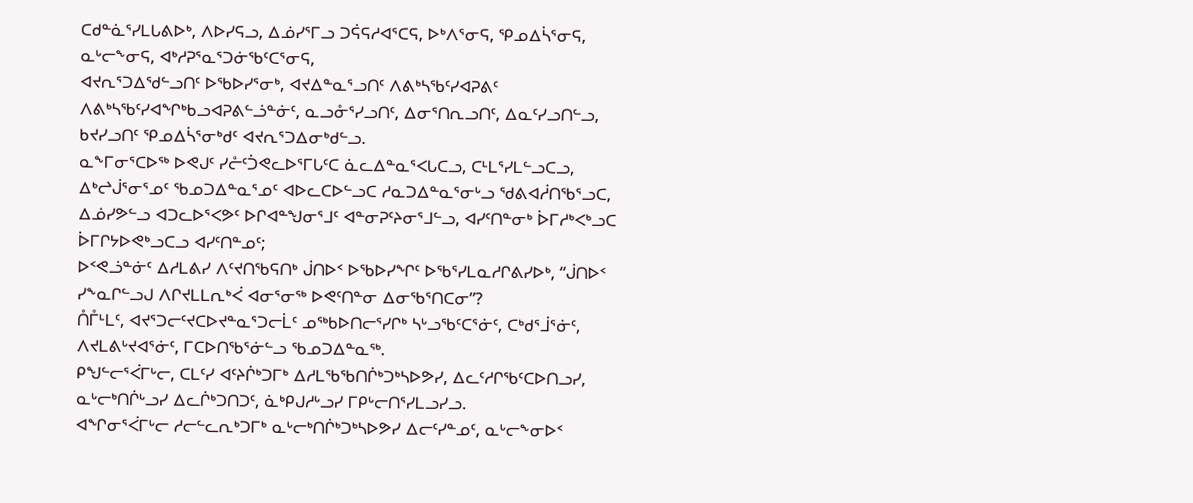ᑕᑯᓐᓈᕐᓯᒪᒐᕕᐅᒃ, ᐱᐅᓯᕋᓗ, ᐃᓅᓯᕐᒥᓗ ᑐᕌᕋᓱᐊᕐᑕᕋ, ᐅᒃᐱᕐᓂᕋ, ᕿᓄᐃᓵᕐᓂᕋ, ᓇᒡᓕᖕᓂᕋ, ᐊᒃᓱᕈᕐᓇᕐᑐᓃᖃᑦᑕᕐᓂᕋ,
ᐊᔪᕆᕐᑐᐃᖁᓪᓗᑎᑦ ᐅᖃᐅᓯᕐᓂᒃ, ᐊᔪᐃᓐᓇᕐᓗᑎᑦ ᐱᕕᒃᓴᖃᑦᓯᐊᕈᕕᑦ ᐱᕕᒃᓴᖃᑦᓯᐊᖏᒃᑲᓗᐊᕈᕕᓪᓘᓐᓃᑦ, ᓇᓗᓁᕐᓯᓗᑎᑦ, ᐃᓂᕐᑎᕆᓗᑎᑦ, ᐃᓇᑦᓯᓗᑎᓪᓗ, ᑲᔪᓯᓗᑎᑦ ᕿᓄᐃᓵᕐᓂᒃᑯᑦ ᐊᔪᕆᕐᑐᐃᓂᒃᑯᓪᓗ.
ᓇᖕᒥᓂᕐᑕᐅᖅ ᐅᕙᒍᑦ ᓯᓔᑦᑑᕙᓚᐅᕐᒥᒐᑦᑕ ᓈᓚᐃᓐᓇᕐᐸᒐᑕᓗ, ᑕᒻᒪᕐᓯᒪᓪᓗᑕᓗ, ᐃᒃᖠᒎᕐᓂᕐᓄᑦ ᖃᓄᑐᐃᓐᓇᕐᓄᑦ ᐊᐅᓚᑕᐅᓪᓗᑕ ᓱᓇᑐᐃᓐᓇᕐᓂᒡᓗ ᖁᕕᐊᓲᑎᖃᕐᓗᑕ, ᐃᓅᓯᕗᓪᓗ ᐊᑐᓚᐅᕐᐸᕗᑦ ᐅᒋᐊᓐᖑᓂᕐᒧᑦ ᐊᓐᓂᕈᑦᔨᓂᕐᒧᓪᓗ, ᐊᓯᑦᑎᓐᓂᒃ ᐆᒥᓱᒃᐸᒃᓗᑕ ᐆᒥᒋᔭᐅᕙᒃᓗᑕᓗ ᐊᓯᑦᑎᓐᓄᑦ;
ᐅᑉᕙᓘᓐᓃᑦ ᐃᓱᒪᕕᓯ ᐱᑦᔪᑎᖃᕋᑎᒃ ᒎᑎᐅᑉ ᐅᖃᐅᓯᖏᑦ ᐅᖃᕐᓯᒪᓇᓱᒋᕕᓯᐅᒃ, “ᒎᑎᐅᑉ ᓯᖕᓇᒋᓪᓗᒍ ᐱᒋᔪᒪᒪᕆᒃᐹ ᐊᓂᕐᓂᖅ ᐅᕙᑦᑎᓐᓂ ᐃᓂᖃᕐᑎᑕᓂ”?
ᑍᒤᒻᒪᑦ, ᐊᔪᕐᑐᓕᑦᔪᑕᐅᔪᓐᓇᕐᑐᓕᒫᑦ ᓄᖅᑲᐅᑎᓕᕐᓯᒋᒃ ᓴᒡᓗᖃᑦᑕᕐᓃᑦ, ᑕᒃᑯᕐᒨᕐᓃᑦ, ᐱᔪᒪᕕᒡᔪᐊᕐᓃᑦ, ᒥᑕᐅᑎᖃᕐᓃᓪᓗ ᖃᓄᑐᐃᓐᓇᖅ.
ᑭᖑᓪᓕᕐᐹᒥᒡᓕ, ᑕᒪᑦᓯ ᐊᑦᔨᒌᒃᑐᒥᒃ ᐃᓱᒪᖃᖃᑎᒌᒃᑐᒃᓴᐅᕗᓯ, ᐃᓚᑦᓱᒋᖃᑦᑕᐅᑎᓗᓯ, ᓇᒡᓕᒃᑎᒌᒡᓗᓯ ᐃᓚᒌᒃᑐᑎᑐᑦ, ᓈᒃᑭᒍᓱᒡᓗᓯ ᒥᑭᒡᓕᑎᕐᓯᒪᓗᓯᓗ.
ᐊᖏᓂᕐᐹᒥᒡᓕ ᓱᓕᓪᓚᕆᒃᑐᒥᒃ ᓇᒡᓕᒃᑎᒌᒃᑐᒃᓴᐅᕗᓯ ᐃᓕᑦᓯᓐᓄᑦ, ᓇᒡᓕᖕᓂᐅᑉ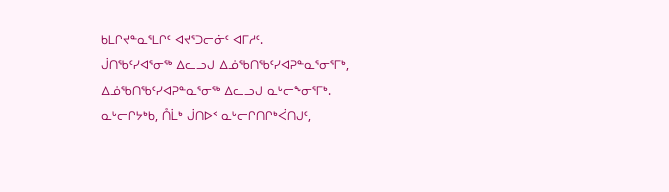ᑲᒪᒋᔪᓐᓇᕐᒪᒋᑦ ᐊᔪᕐᑐᓕᓃᑦ ᐊᒥᓱᑦ.
ᒎᑎᖃᑦᓯᐊᕐᓂᖅ ᐃᓚᓗᒍ ᐃᓅᖃᑎᖃᑦᓯᐊᕈᓐᓇᕐᓂᕐᒥᒃ, ᐃᓅᖃᑎᖃᑦᓯᐊᕈᓐᓇᕐᓂᖅ ᐃᓚᓗᒍ ᓇᒡᓕᖕᓂᕐᒥᒃ.
ᓇᒡᓕᒋᔭᒃᑲ, ᑍᒫᒃ ᒎᑎᐅᑉ ᓇᒡᓕᒋᑎᒋᒃᐹᑎᒍᑦ,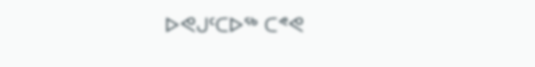ᐅᕙᒍᑦᑕᐅᖅ ᑕᕝᕙ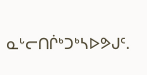ᓇᒡᓕᑎᒌᒃᑐᒃᓴᐅᕗᒍᑦ.